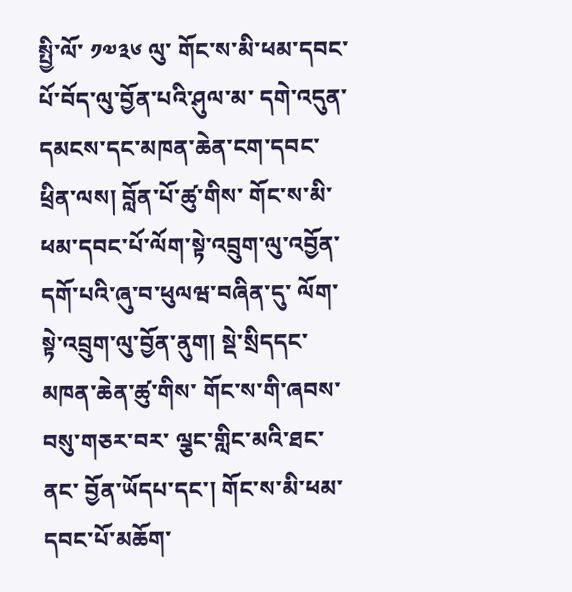སྤྱི་ལོ་ ༡༧༣༦ ལུ་ གོང་ས་མི་ཕམ་དབང་པོ་བོད་ལུ་བྱོན་པའི་ཤུལ་མ་ དགེ་འདུན་དམངས་དང་མཁན་ཆེན་ངག་དབང་ཕྲིན་ལས། བློན་པོ་ཚུ་གིས་ གོང་ས་མི་ཕམ་དབང་པོ་ལོག་སྟེ་འབྲུག་ལུ་འབྱོན་དགོ་པའི་ཞུ་བ་ཕུལཝ་བཞིན་དུ་ ལོག་སྟེ་འབྲུག་ལུ་བྱོན་ནུག། སྡེ་སྲིདདང་མཁན་ཆེན་ཚུ་གིས་ གོང་ས་གི་ཞབས་བསུ་གཅར་བར་ ལྕང་གླིང་མའི་ཐང་ནང་ བྱོན་ཡོདཔ་དང་། གོང་ས་མི་ཕམ་དབང་པོ་མཆོག་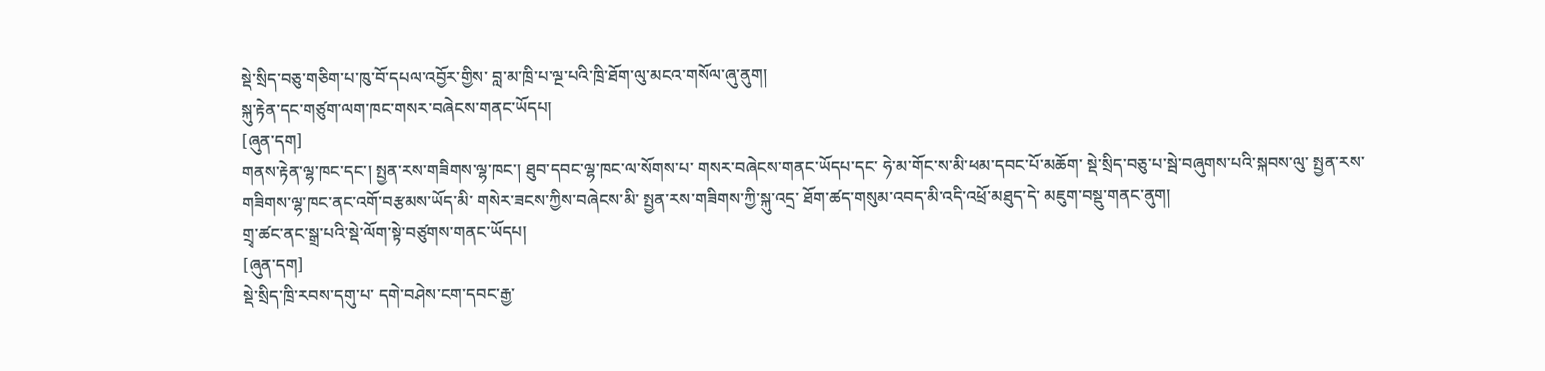སྡེ་སྲིད་བཅུ་གཅིག་པ་ཁུ་བོ་དཔལ་འབྱོར་གྱིས་ བླ་མ་ཁྲི་པ་ལྔ་པའི་ཁྲི་ཐོག་ལུ་མངའ་གསོལ་ཞུ་ནུག།
སྐུ་རྟེན་དང་གཙུག་ལག་ཁང་གསར་བཞེངས་གནང་ཡོདཔ།
[ཞུན་དག]
གནས་རྟེན་ལྷ་ཁང་དང་། སྤྱན་རས་གཟིགས་ལྷ་ཁང་། ཐུབ་དབང་ལྷ་ཁང་ལ་སོགས་པ་ གསར་བཞེངས་གནང་ཡོདཔ་དང་ ཧེ་མ་གོང་ས་མི་ཕམ་དབང་པོ་མཆོག་ སྡེ་སྲིད་བཅུ་པ་སྦེ་བཞུགས་པའི་སྐབས་ལུ་ སྤྱན་རས་གཟིགས་ལྷ་ཁང་ནང་འགོ་བརྩམས་ཡོད་མི་ གསེར་ཟངས་ཀྱིས་བཞེངས་མི་ སྤྱན་རས་གཟིགས་ཀྱི་སྐུ་འདྲ་ ཐོག་ཚད་གསུམ་འབད་མི་འདི་འཕྲོ་མཐུད་དེ་ མཇུག་བསྡུ་གནང་ནུག།
གྲྭ་ཚང་ནང་སྒྲ་པའི་སྡེ་ལོག་སྟེ་བཙུགས་གནང་ཡོདཔ།
[ཞུན་དག]
སྡེ་སྲིད་ཁྲི་རབས་དགུ་པ་ དགེ་བཤེས་ངག་དབང་རྒྱ་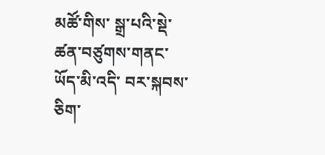མཚོ་གིས་ སྒྲ་པའི་སྡེ་ཚན་བཙུགས་གནང་ཡོད་མི་འདི་ བར་སྐབས་ཅིག་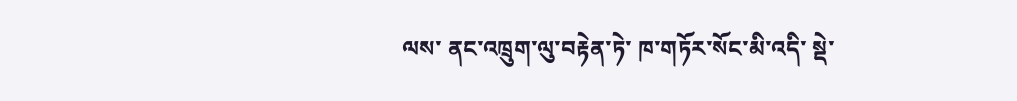ལས་ ནང་འཁྲུག་ལུ་བརྟེན་ཏེ་ ཁ་གཏོར་སོང་མི་འདི་ སྡེ་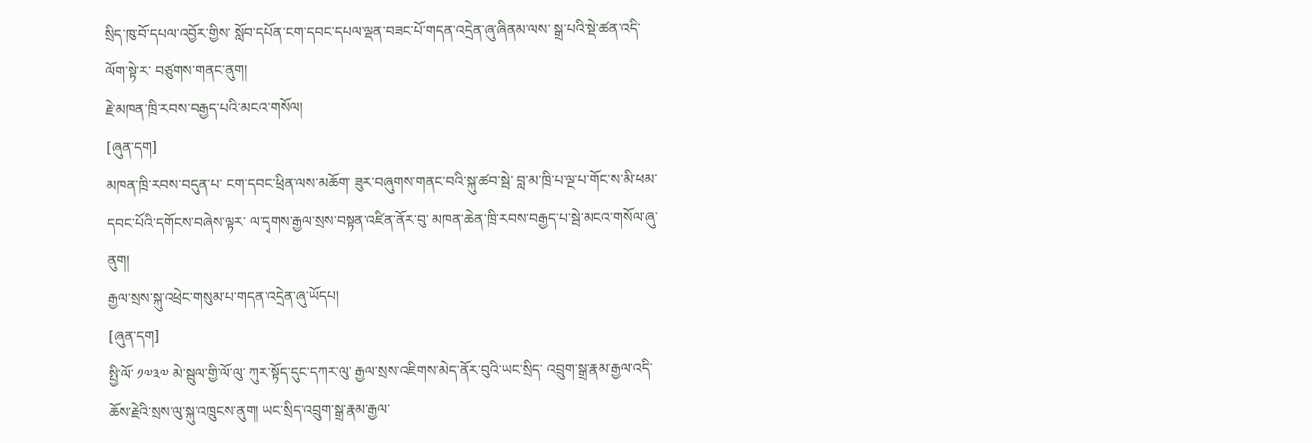སྲིད་ཁུ་བོ་དཔལ་འབྱོར་གྱིས་ སློབ་དཔོན་ངག་དབང་དཔལ་ལྡན་བཟང་པོ་གདན་འདྲེན་ཞུ་ཞིནམ་ལས་ སྒྲ་པའི་སྡེ་ཚན་འདི་ ལོག་སྟེ་ར་ བཙུགས་གནང་ནུག།
རྗེ་མཁན་ཁྲི་རབས་བརྒྱད་པའི་མངའ་གསོལ།
[ཞུན་དག]
མཁན་ཁྲི་རབས་བདུན་པ་ ངག་དབང་ཕྲིན་ལས་མཆོག་ ཟུར་བཞུགས་གནང་བའི་སྐུ་ཚབ་སྦེ་ བླ་མ་ཁྲི་པ་ལྔ་པ་གོང་ས་མི་ཕམ་དབང་པོའི་དགོངས་བཞེས་ལྟར་ ལ་དྭགས་རྒྱལ་སྲས་བསྟན་འཛིན་ནོར་བུ་ མཁན་ཆེན་ཁྲི་རབས་བརྒྱད་པ་སྦེ་མངའ་གསོལ་ཞུ་ནུག།
རྒྱལ་སྲས་སྐུ་འཕྲེང་གསུམ་པ་གདན་འདྲེན་ཞུ་ཡོདཔ།
[ཞུན་དག]
སྤྱི་ལོ་ ༡༧༣༧ མེ་སྦུལ་གྱི་ལོ་ལུ་ ཀུར་སྟོད་དུང་དཀར་ལུ་ རྒྱལ་སྲས་འཇིགས་མེད་ནོར་བུའི་ཡང་སྲིད་ འབྲུག་སྒྲ་རྣམ་རྒྱལ་འདི་ ཆོས་རྗེའི་སྲས་ལུ་སྐུ་འཁྲུངས་ནུག། ཡང་སྲིད་འབྲུག་སྒྲ་རྣམ་རྒྱལ་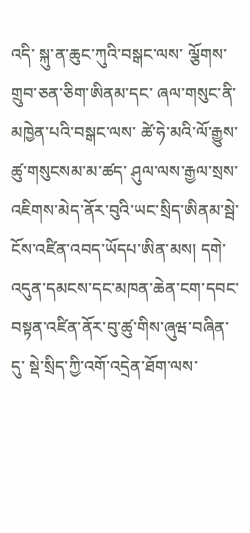འདི་ སྐུ་ན་ཆུང་ཀུའི་བསྒང་ལས་ ལྕོགས་གྲུབ་ཅན་ཅིག་ཨིནམ་དང་ ཞལ་གསུང་ནི་མཁྱེན་པའི་བསྒང་ལས་ ཚེ་ཧེ་མའི་ལོ་རྒྱུས་ཚུ་གསུངསམ་མ་ཚད་ ཤུལ་ལས་རྒྱལ་སྲས་འཇིགས་མེད་ནོར་བུའི་ཡང་སྲིད་ཨིནམ་སྦེ་ ངོས་འཛིན་འབད་ཡོདཔ་ཨིན་མས། དགེ་འདུན་དམངས་དང་མཁན་ཆེན་ངག་དབང་བསྟན་འཛིན་ནོར་བུ་ཚུ་གིས་ཞུཝ་བཞིན་དུ་ སྡེ་སྲིད་ཀྱི་འགོ་འདྲེན་ཐོག་ལས་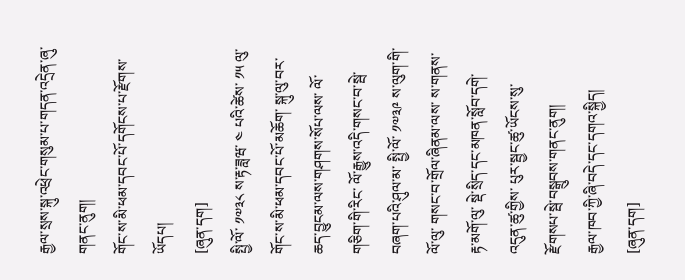རྒྱལ་སྲས་སྐུ་འཕྲེང་གསུམ་པ་གདན་འདྲེན་ཞུ་གནང་ནུག།
གོང་ས་མི་ཕམ་དབང་པོ་དགོངས་པ་རྫོགས་ཡོདཔ།
[ཞུན་དག]
སྤྱི་ལོ་ ༡༧༣༨ ས་རྟ་ཟླཝ་ ༤ པའི་ཚེས་ ༡༥ ལུ་ གོང་ས་མི་ཕམ་དབང་པོ་མཆོག་ སྐུ་ལུ་བར་ཆད་བྱུངམ་ལས་གཤགས་སོཔ་ལས་ ལོ་གཅིག་གི་རིང་ ལོ་རྒྱུས་འདི་གསང་བ་སྦེ་བཞག་པའི་ཤུལ་མ་ སྤྱི་ལོ་ ༡༧༣༩ ས་ལུག་གི་ལོ་ལུ་ གསང་བ་གྲོལ་ཞིནམ་ལས་ ས་གནས་རྟ་མགོ་ལུ་ སྡེ་སྲིད་དང་མཁན་སློབ་དགེ་འདུན་ཚུ་གྱིས་ པུར་སྦྱང་ཚུ་ཡོངས་སུ་རྫོགསཔ་སྦེ་བསྒྲུབས་གནང་ནུག།
རྒྱལ་ཁབ་ཀྱི་ཞི་བདེ་དང་དགའ་སྐྱིད།
[ཞུན་དག]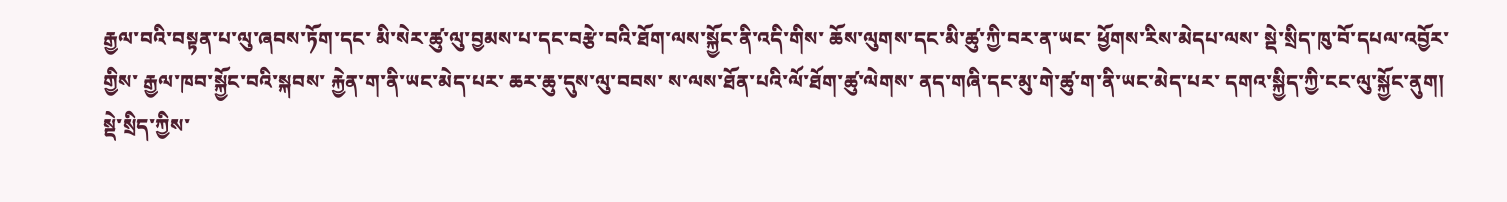རྒྱལ་བའི་བསྟན་པ་ལུ་ཞབས་ཏོག་དང་ མི་སེར་ཚུ་ལུ་བྱམས་པ་དང་བརྩེ་བའི་ཐོག་ལས་སྐྱོང་ནི་འདི་གིས་ ཆོས་ལུགས་དང་མི་ཚུ་ཀྱི་བར་ན་ཡང་ ཕྱོགས་རིས་མེདཔ་ལས་ སྡེ་སྲིད་ཁུ་བོ་དཔལ་འབྱོར་གྱིས་ རྒྱལ་ཁབ་སྐྱོང་བའི་སྐབས་ རྐྱེན་ག་ནི་ཡང་མེད་པར་ ཆར་ཆུ་དུས་ལུ་བབས་ ས་ལས་ཐོན་པའི་ལོ་ཐོག་ཚུ་ལེགས་ ནད་གཞི་དང་མུ་གེ་ཚུ་ག་ནི་ཡང་མེད་པར་ དགའ་སྐྱིད་ཀྱི་ངང་ལུ་སྐྱོང་ནུག།
སྡེ་སྲིད་ཀྱིས་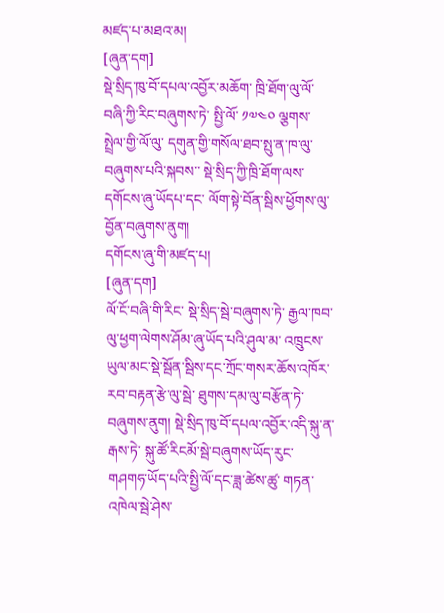མཛད་པ་མཐའ་མ།
[ཞུན་དག]
སྡེ་སྲིད་ཁུ་བོ་དཔལ་འབྱོར་མཆོག་ ཁྲི་ཐོག་ལུ་ལོ་བཞི་ཀྱི་རིང་བཞུགས་ཏེ་ སྤྱི་ལོ་ ༡༧༤༠ ལྕགས་སྤྲེལ་གྱི་ལོ་ལུ་ དགུན་གྱི་གསོལ་ཐབ་སྤུ་ན་ཁ་ལུ་བཞུགས་པའི་སྐབས་་ སྡེ་སྲིད་ཀྱི་ཁྲི་ཐོག་ལས་དགོངས་ཞུ་ཡོདཔ་དང་ ལོག་སྟེ་བོན་སྦིས་ཕྱོགས་ལུ་བྱོན་བཞུགས་ནུག།
དགོངས་ཞུ་གི་མཛད་པ།
[ཞུན་དག]
ལོ་ངོ་བཞི་གི་རིང་ སྡེ་སྲིད་སྦེ་བཞུགས་ཏེ་ རྒྱལ་ཁབ་ལུ་ཕྱག་ལེགས་ཤོམ་ཞུ་ཡོད་པའི་ཤུལ་མ་ འཁྲུངས་ཡུལ་མང་སྡེ་སྦོན་སྦིས་དང་ཀྲོང་གསར་ཆོས་འཁོར་རབ་བརྟན་རྩེ་ལུ་སྦེ་ ཐུགས་དམ་ལུ་བརྩོན་ཏེ་བཞུགས་ནུག། སྡེ་སྲིད་ཁུ་བོ་དཔལ་འབྱོར་འདི་སྐུ་ན་རྒས་ཏེ་ སྐུ་ཚོ་རིངམོ་སྦེ་བཞུགས་ཡོད་རུང་ གཤགཧ་ཡོད་པའི་སྤྱི་ལོ་དང་ཟླ་ཚེས་ཚུ་ གཏན་འཁེལ་སྦེ་ཤེས་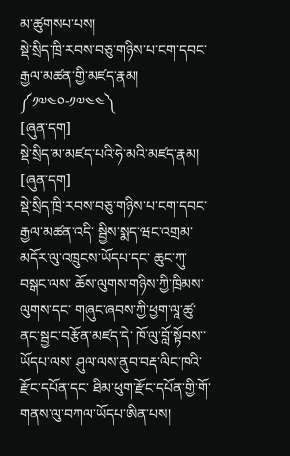མ་ཚུགསཔ་པས།
སྡེ་སྲིད་ཁྲི་རབས་བཅུ་གཉིས་པ་ངག་དབང་རྒྱལ་མཚན་གྱི་མཛད་རྣམ། ༼༡༧༤༠-༡༧༤༤༽
[ཞུན་དག]
སྡེ་སྲིད་མ་མཛད་པའི་ཧེ་མའི་མཛད་རྣམ།
[ཞུན་དག]
སྡེ་སྲིད་ཁྲི་རབས་བཅུ་གཉིས་པ་ངག་དབང་རྒྱལ་མཚན་འདི་ སྦྱིས་སྨད་ཝང་འགྲམ་མདོར་ལུ་འཁྲུངས་ཡོདཔ་དང་ ཆུང་ཀུ་བསྒང་ལས་ ཆོས་ལུགས་གཉིས་ཀྱི་ཁྲིམས་ལུགས་དང་ གཞུང་ཞབས་ཀྱི་ཕྱག་ལཱ་ཚུ་ནང་སྦྱང་བརྩོན་མཛད་དེ་ ཁོ་ལུ་བློ་སྟོབས་་ཡོདཔ་ལས་ ཤུལ་ལས་ནུབ་བརྡ་ལིང་ཁའི་རྫོང་དཔོན་དང་ ཐིམ་ཕུག་རྫོང་དཔོན་གྱི་གོ་གནས་ལུ་བཀལ་ཡོདཔ་ཨིན་པས།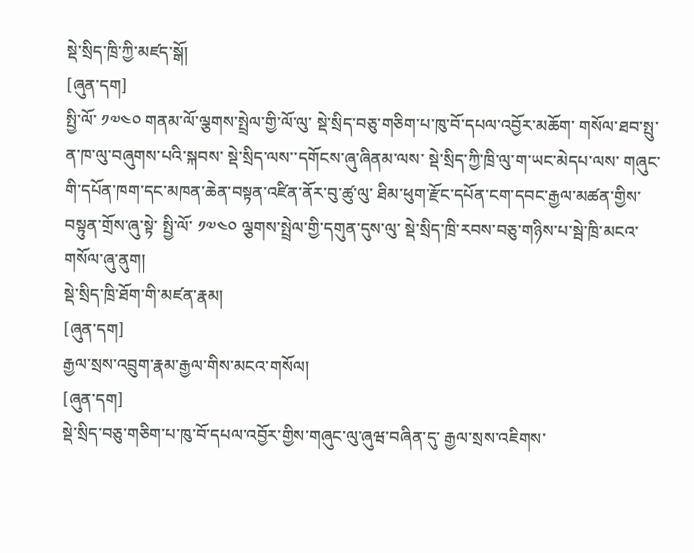སྡེ་སྲིད་ཁྲི་ཀྱི་མཛད་སྒོ།
[ཞུན་དག]
སྤྱི་ལོ་ ༡༧༤༠ གནམ་ལོ་ལྕགས་སྤྲེལ་གྱི་ལོ་ལུ་ སྡེ་སྲིད་བཅུ་གཅིག་པ་ཁུ་བོ་དཔལ་འབྱོར་མཆོག་ གསོལ་ཐབ་སྤུ་ན་ཁ་ལུ་བཞུགས་པའི་སྐབས་ སྡེ་སྲིད་ལས་་དགོངས་ཞུ་ཞིནམ་ལས་ སྡེ་སྲིད་ཀྱི་ཁྲི་ལུ་ག་ཡང་མེདཔ་ལས་ གཞུང་གི་དཔོན་ཁག་དང་མཁན་ཆེན་བསྟན་འཛིན་ནོར་བུ་ཚུ་ལུ་ ཐིམ་ཕུག་རྫོང་དཔོན་ངག་དབང་རྒྱལ་མཚན་གྱིས་བསྟུན་གྲོས་ཞུ་སྟེ་ སྤྱི་ལོ་ ༡༧༤༠ ལྕགས་སྤྲེལ་གྱི་དགུན་དུས་ལུ་ སྡེ་སྲིད་ཁྲི་རབས་བཅུ་གཉིས་པ་སྦེ་ཁྲི་མངའ་གསོལ་ཞུ་ནུག།
སྡེ་སྲིད་ཁྲི་ཐོག་གི་མཛན་རྣམ།
[ཞུན་དག]
རྒྱལ་སྲས་འབྲུག་རྣམ་རྒྱལ་གིས་མངའ་གསོལ།
[ཞུན་དག]
སྡེ་སྲིད་བཅུ་གཅིག་པ་ཁུ་བོ་དཔལ་འབྱོར་གྱིས་གཞུང་ལུ་ཞུཝ་བཞིན་དུ་ རྒྱལ་སྲས་འཇིགས་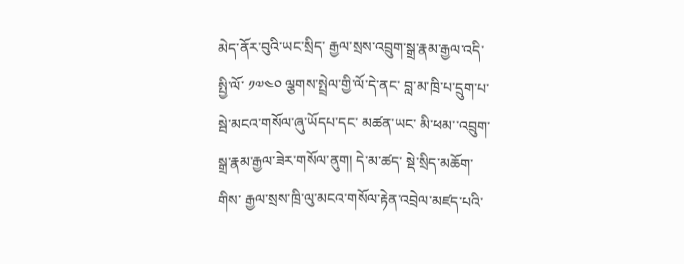མེད་ནོར་བུའི་ཡང་སྲིད་ རྒྱལ་སྲས་འབྲུག་སྒྲ་རྣམ་རྒྱལ་འདི་ སྤྱི་ལོ་ ༡༧༤༠ ལྕགས་སྤྲེལ་གྱི་ལོ་དེ་ནང་ བླ་མ་ཁྲི་པ་དྲུག་པ་སྦེ་མངའ་གསོལ་ཞུ་ཡོདཔ་དང་ མཚན་ཡང་ མི་ཕམ་་འབྲུག་སྒྲ་རྣམ་རྒྱལ་ཟེར་གསོལ་ནུག། དེ་མ་ཚད་ སྡེ་སྲིད་མཆོག་གིས་ རྒྱལ་སྲས་ཁྲི་ལུ་མངའ་གསོལ་རྟེན་འབྲེལ་མཛད་པའི་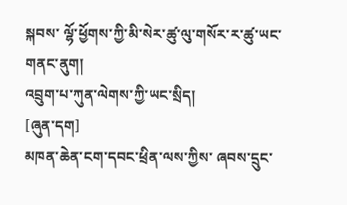སྐབས་ ལྷོ་ཕྱོགས་ཀྱི་མི་སེར་ཚུ་ལུ་གསོར་ར་ཚུ་ཡང་གནང་ནུག།
འབྲུག་པ་ཀུན་ལེགས་ཀྱི་ཡང་སྲིད།
[ཞུན་དག]
མཁན་ཆེན་ངག་དབང་ཕྲིན་ལས་ཀྱིས་ ཞབས་དྲུང་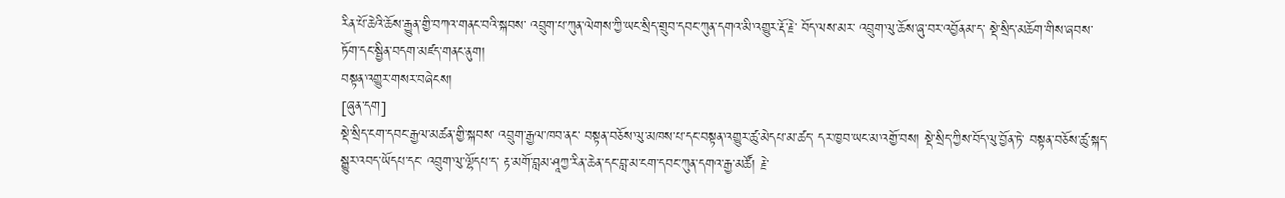རིན་པོ་ཆེའི་ཆོས་རྒྱུན་གྱི་བཀའ་གནང་བའི་སྐབས་ འབྲུག་པ་ཀུན་ལེགས་ཀྱི་ཡང་སྲིད་གྲུབ་དབང་ཀུན་དགའ་མི་འགྱུར་རྡོ་རྗེ་ བོད་ལས་མར་ འབྲུག་ལུ་ཆོས་ཞུ་བར་འབྱོནམ་ད་ སྡེ་སྲིད་མཆོག་གིས་ཞབས་ཏོག་དང་སྦྱིན་བདག་མཛད་གནང་ནུག།
བསྟན་འགྱུར་གསར་བཞེངས།
[ཞུན་དག]
སྡེ་སྲིད་ངག་དབང་རྒྱལ་མཚན་གྱི་སྐབས་ འབྲུག་རྒྱལ་ཁབ་ནང་ བསྟན་བཅོས་ལུ་མཁས་པ་དང་བསྟན་འགྱུར་ཚུ་མེདཔ་མ་ཚད་ དར་ཁྱབ་ཡང་མ་འགྱོ་བས། སྡེ་སྲིད་ཀྱིས་བོད་ལུ་བྱོན་ཏེ་ བསྟན་བཅོས་ཚུ་སྐད་སྒྱུར་འབད་ཡོདཔ་དང་ འབྲུག་ལུ་ལྷོདཔ་ད་ རྟ་མགོ་བླམ་ཤཱཀྱ་རིན་ཆེན་དང་བླ་མ་ངག་དབང་ཀུན་དགའ་རྒྱ་མཚོ། རྗེ་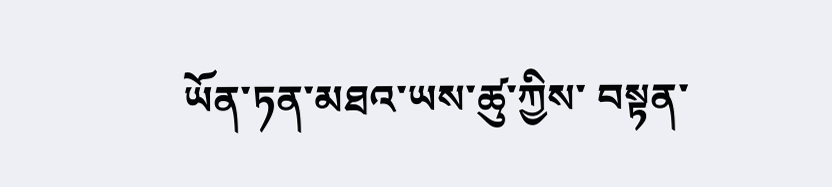ཡོན་ཏན་མཐའ་ཡས་ཚུ་ཀྱིས་ བསྟན་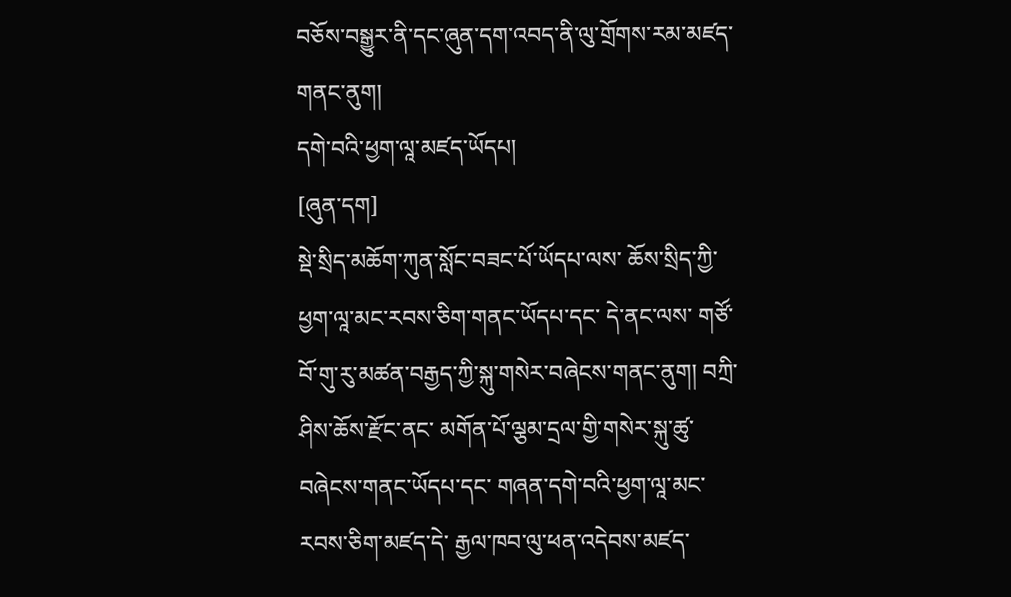བཅོས་བསྒྱུར་ནི་དང་ཞུན་དག་འབད་ནི་ལུ་གྲོགས་རམ་མཛད་གནང་ནུག།
དགེ་བའི་ཕྱག་ལཱ་མཛད་ཡོདཔ།
[ཞུན་དག]
སྡེ་སྲིད་མཆོག་ཀུན་སློང་བཟང་པོ་ཡོདཔ་ལས་ ཆོས་སྲིད་ཀྱི་ཕྱག་ལཱ་མང་རབས་ཅིག་གནང་ཡོདཔ་དང་ དེ་ནང་ལས་ གཙོ་བོ་གུ་རུ་མཚན་བརྒྱད་ཀྱི་སྐུ་གསེར་བཞེངས་གནང་ནུག། བཀྲི་ཤིས་ཆོས་རྫོང་ནང་ མགོན་པོ་ལྕམ་དྲལ་གྱི་གསེར་སྐུ་ཚུ་བཞེངས་གནང་ཡོདཔ་དང་ གཞན་དགེ་བའི་ཕྱག་ལཱ་མང་རབས་ཅིག་མཛད་དེ་ རྒྱལ་ཁབ་ལུ་ཕན་འདེབས་མཛད་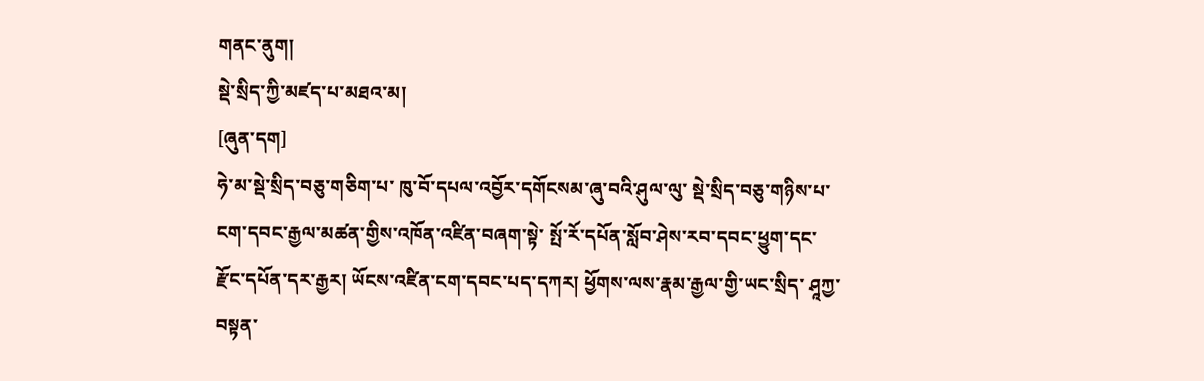གནང་ནུག།
སྡེ་སྲིད་ཀྱི་མཛད་པ་མཐའ་མ།
[ཞུན་དག]
ཧེ་མ་སྡེ་སྲིད་བཅུ་གཅིག་པ་ ཁུ་བོ་དཔལ་འབྱོར་དགོངསམ་ཞུ་བའི་ཤུལ་ལུ་ སྡེ་སྲིད་བཅུ་གཉིས་པ་ངག་དབང་རྒྱལ་མཚན་གྱིས་འཁོན་འཛིན་བཞག་སྟེ་ སྤོ་རོ་དཔོན་སློབ་ཤེས་རབ་དབང་ཕྱུག་དང་རྫོང་དཔོན་དར་རྒྱར། ཡོངས་འཛིན་ངག་དབང་པད་དཀར། ཕྱོགས་ལས་རྣམ་རྒྱལ་གྱི་ཡང་སྲིད་ ཤཱཀྱ་བསྟན་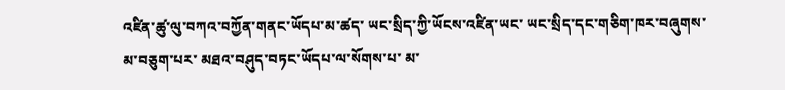འཛིན་ཚུ་ལུ་བཀའ་བཀྱོན་གནང་ཡོདཔ་མ་ཚད་ ཡང་སྲིད་ཀྱི་ཡོངས་འཛིན་ཡང་ ཡང་སྲིད་དང་གཅིག་ཁར་བཞུགས་མ་བཅུག་པར་ མཐའ་བཤུད་བཏང་ཡོདཔ་ལ་སོགས་པ་ མ་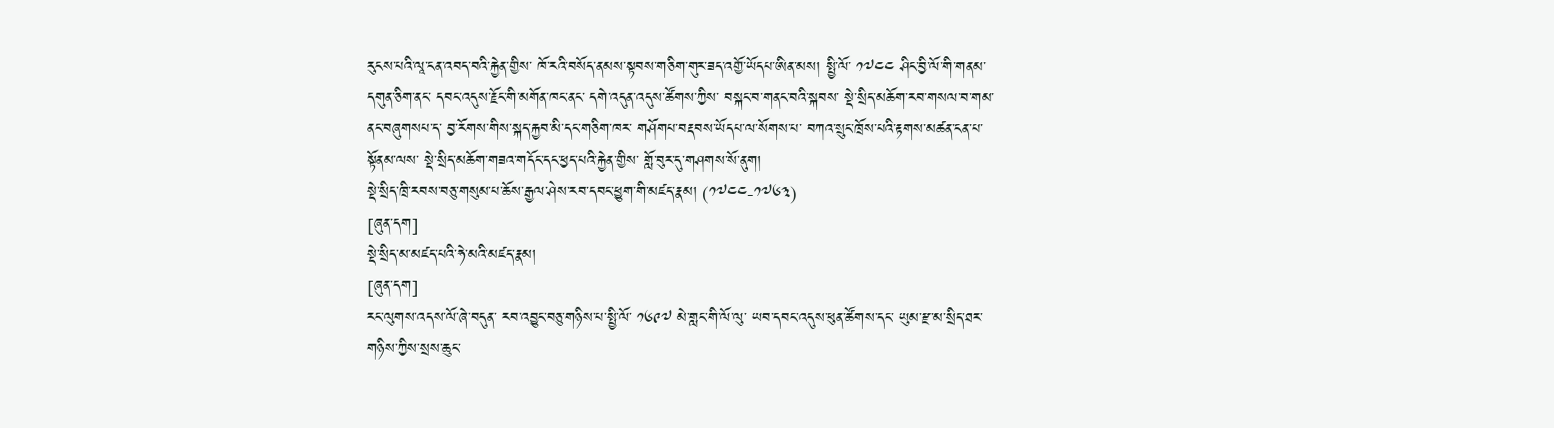རུངས་པའི་ལཱ་ངན་འབད་བའི་རྐྱེན་གྱིས་ ཁོ་རའི་བསོད་ནམས་སྟབས་གཅིག་གུར་ཟད་འགྱོ་ཡོདཔ་ཨིན་མས། སྤྱི་ལོ་ ༡༧༤༤ ཤིང་བྱི་ལོ་གི་གནམ་དགུན་ཅིག་ནང་ དབང་འདུས་རྗོང་གི་མགོན་ཁང་ནང་ དགེ་འདུན་འདུས་ཚོགས་ཀྱིས་ བསྐང་བ་གནང་བའི་སྐབས་ སྡེ་སྲིད་མཆོག་རབ་གསལ་བ་གམ་ནང་བཞུགསཔ་ད་ བྱ་རོགས་གིས་སྐད་རྐྱབ་མི་དང་གཅིག་ཁར་ གཤོགཔ་བརྡབས་ཡོདཔ་ལ་སོགས་པ་ བཀའ་སྲུང་ཁྲོས་པའི་རྟགས་མཚན་ངན་པ་སྟོནམ་ལས་ སྡེ་སྲིད་མཆོག་གཟའ་གདོང་དང་ཕྱད་པའི་རྐྱེན་གྱིས་ གློ་བུར་དུ་གཤགས་སོ་ནུག།
སྡེ་སྲིད་ཁྲི་རབས་བཅུ་གསུམ་པ་ཆོས་རྒྱལ་ཤེས་རབ་དབང་ཕྱུག་གི་མཛད་རྣམ། (༡༧༤༤-༡༧༦༣)
[ཞུན་དག]
སྡེ་སྲིད་མ་མཛད་པའི་ཧེ་མའི་མཛད་རྣམ།
[ཞུན་དག]
རང་ལུགས་འདས་ལོ་ཞེ་བདུན་ རབ་འབྱུང་བཅུ་གཉིས་པ་སྤྱི་ལོ་ ༡༦༩༧ མེ་གླང་གི་ལོ་ལུ་ ཡབ་དབང་འདུས་ཕུན་ཚོགས་དང་ ཡུམ་རྫ་མ་སྲིད་ཐར་གཉིས་ཀྱིས་སྲས་ཆུང་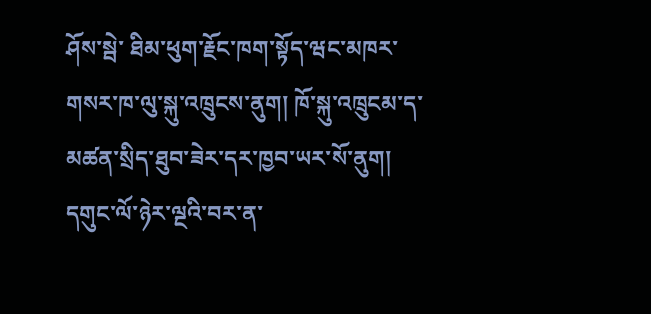ཤོས་སྦེ་ ཐིམ་ཕུག་རྗོང་ཁག་སྟོད་ཝང་མཁར་གསར་ཁ་ལུ་སྐུ་འཁྲུངས་ནུག། ཁོ་སྐུ་འཁྲུངམ་ད་ མཚན་སྲིད་ཐུབ་ཟེར་དར་ཁྱབ་ཡར་སོ་ནུག། དགུང་ལོ་ཉེར་ལྔའི་བར་ན་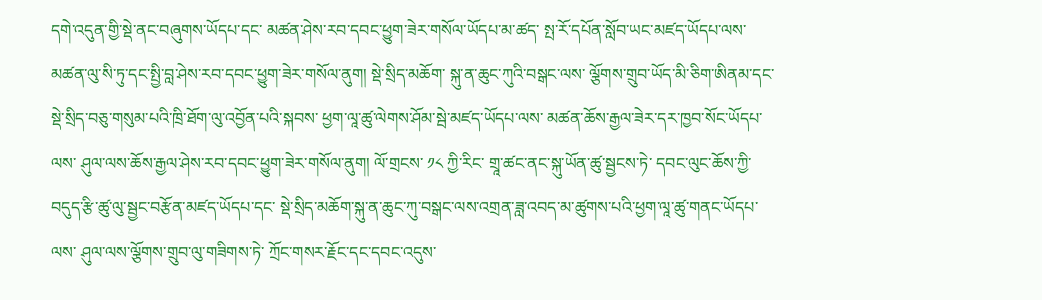དགེ་འདུན་གྱི་སྡེ་ནང་བཞུགས་ཡོདཔ་དང་ མཚན་ཤེས་རབ་དབང་ཕྱུག་ཟེར་གསོལ་ཡོདཔ་མ་ཚད་ སྤ་རོ་དཔོན་སློབ་ཡང་མཛད་ཡོདཔ་ལས་ མཚན་ལུ་སི་ཏུ་དང་སྤྱི་བླ་ཤེས་རབ་དབང་ཕྱུག་ཟེར་གསོལ་ནུག། སྡེ་སྲིད་མཆོག་ སྐུ་ན་ཆུང་ཀུའི་བསྒང་ལས་ ལྕོགས་གྲུབ་ཡོད་མི་ཅིག་ཨིནམ་དང་ སྡེ་སྲིད་བཅུ་གསུམ་པའི་ཁྲི་ཐོག་ལུ་འབྱོན་པའི་སྐབས་ ཕྱག་ལཱ་ཚུ་ལེགས་ཤོམ་སྦེ་མཛད་ཡོདཔ་ལས་ མཚན་ཆོས་རྒྱལ་ཟེར་དར་ཁྱབ་སོང་ཡོདཔ་ལས་ ཤུལ་ལས་ཆོས་རྒྱལ་ཤེས་རབ་དབང་ཕྱུག་ཟེར་གསོལ་ནུག། ལོ་གྲངས་ ༡༨ ཀྱི་རིང་ གྲཱ་ཚང་ནང་སྐུ་ཡོན་ཚུ་སྦྱངས་ཏེ་ དབང་ལུང་ཆོས་ཀྱི་བདུད་རྩི་ཚུ་ལུ་སྦྱང་བརྩོན་མཛད་ཡོདཔ་དང་ སྡེ་སྲིད་མཆོག་སྐུ་ན་ཆུང་ཀུ་བསྒང་ལས་འགྲན་ཟླ་འབད་མ་ཚུགས་པའི་ཕྱག་ལཱ་ཚུ་གནང་ཡོདཔ་ལས་ ཤུལ་ལས་ལྕོགས་གྲུབ་ལུ་གཟིགས་ཏེ་ ཀྲོང་གསར་རྗོང་དང་དབང་འདུས་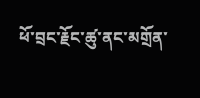ཕོ་བྲང་རྗོང་ཚུ་ནང་མགྲོན་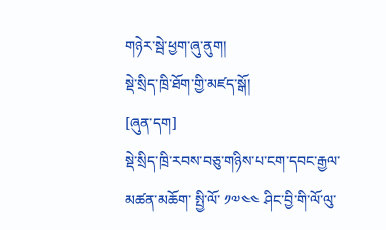གཉེར་སྦེ་ཕྱག་ཞུ་ནུག།
སྡེ་སྲིད་ཁྲི་ཐོག་གྱི་མཛད་སྒོ།
[ཞུན་དག]
སྡེ་སྲིད་ཁྲི་རབས་བཅུ་གཉིས་པ་ངག་དབང་རྒྱལ་མཚན་མཆོག་ སྤྱི་ལོ་ ༡༧༤༤ ཤིང་བྱི་གི་ལོ་ལུ་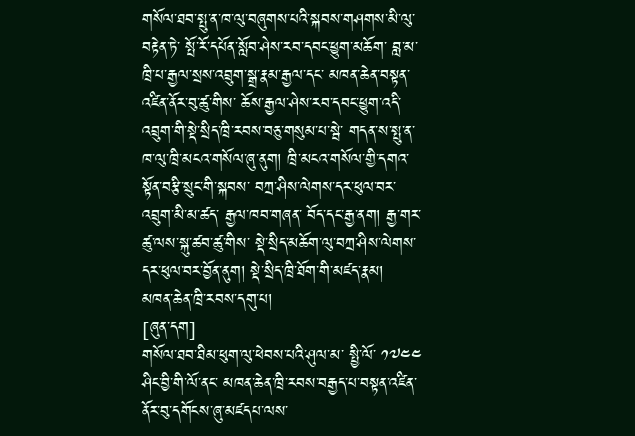གསོལ་ཐབ་སྤུ་ན་ཁ་ལུ་བཞུགས་པའི་སྐབས་གཤགས་མི་ལུ་བརྟེན་ཏེ་ སྤོ་རོ་དཔོན་སློབ་ཤེས་རབ་དབང་ཕྱུག་མཆོག་ བླ་མ་ཁྲི་པ་རྒྱལ་སྲས་འབྲུག་སྒྲ་རྣམ་རྒྱལ་དང་ མཁན་ཆེན་བསྟན་འཛིན་ནོར་བུ་ཚུ་གིས་ ཆོས་རྒྱལ་ཤེས་རབ་དབང་ཕྱུག་འདི་ འབྲུག་གི་སྡེ་སྲིད་ཁྲི་རབས་བཅུ་གསུམ་པ་སྦེ་ གདན་ས་སྤུ་ན་ཁ་ལུ་ཁྲི་མངའ་གསོལ་ཞུ་ནུག། ཁྲི་མངའ་གསོལ་གྱི་དགའ་སྟོན་བརྩི་སྲུང་གི་སྐབས་ བཀྲ་ཤིས་ལེགས་དར་ཕུལ་བར་འབྲུག་མི་མ་ཚད་ རྒྱལ་ཁབ་གཞན་ བོད་དང་རྒྱ་ནག། རྒྱ་གར་ཚུ་ལས་སྐུ་ཚབ་ཚུ་གིས་ སྡེ་སྲིད་མཆོག་ལུ་བཀྲ་ཤིས་ལེགས་དར་ཕུལ་བར་བྱོན་ནུག། སྡེ་སྲིད་ཁྲི་ཐོག་གི་མཛད་རྣམ།
མཁན་ཆེན་ཁྲི་རབས་དགུ་པ།
[ཞུན་དག]
གསོལ་ཐབ་ཐིམ་ཕུག་ལུ་ཕེབས་པའི་ཤུལ་མ་ སྤྱི་ལོ་ ༡༧༤༤ ཤིང་བྱི་གི་ལོ་ནང་ མཁན་ཆེན་ཁྲི་རབས་བརྒྱད་པ་བསྟན་འཛིན་ནོར་བུ་དགོངས་ཞུ་མཛདཔ་ལས་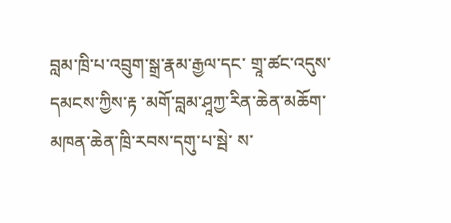བླམ་ཁྲི་པ་འབྲུག་སྒྲ་རྣམ་རྒྱལ་དང་ གྲཱ་ཚང་འདུས་དམངས་ཀྱིས་རྟ ་མགོ་བླམ་ཤཱཀྱ་རིན་ཆེན་མཆོག་མཁན་ཆེན་ཁྲི་རབས་དགུ་པ་སྦེ་ ས་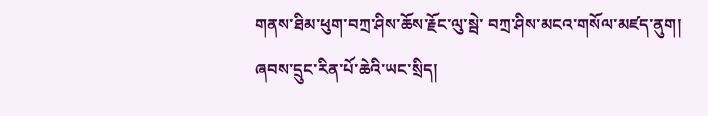གནས་ཐིམ་ཕུག་བཀྲ་ཤིས་ཆོས་རྗོང་ལུ་སྦེ་ བཀྲ་ཤིས་མངའ་གསོལ་མཛད་ནུག།
ཞབས་དྲུང་རིན་པོ་ཆེའི་ཡང་སྲིད།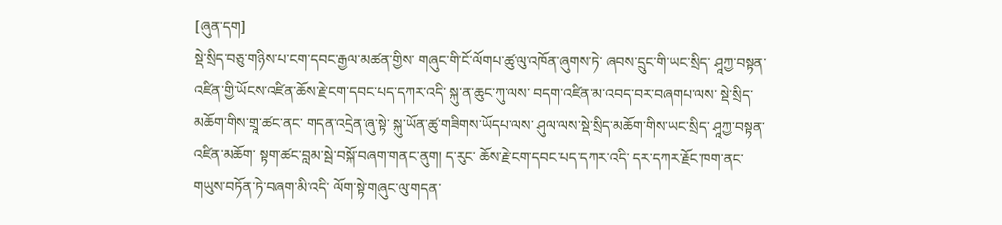[ཞུན་དག]
སྡེ་སྲིད་བཅུ་གཉིས་པ་ངག་དབང་རྒྱལ་མཚན་གྱིས་ གཞུང་གི་ངོ་ལོགཔ་ཚུ་ལུ་འཁོན་ཞུགས་ཏེ་ ཞབས་དྲུང་གི་ཡང་སྲིད་ ཤཱཀྱ་བསྟན་འཛིན་གྱི་ཡོངས་འཛིན་ཆོས་རྗེ་ངག་དབང་པད་དཀར་འདི་ སྐུ་ན་ཆུང་ཀུ་ལས་ བདག་འཛིན་མ་འབད་བར་བཞགཔ་ལས་ སྡེ་སྲིད་མཆོག་གིས་གྲཱ་ཚང་ནང་ གདན་འདྲེན་ཞུ་སྟེ་ སྐུ་ཡོན་ཚུ་གཟིགས་ཡོདཔ་ལས་ ཤུལ་ལས་སྡེ་སྲིད་མཆོག་གིས་ཡང་སྲིད་ ཤཱཀྱ་བསྟན་འཛིན་མཆོག་ སྟག་ཚང་བླམ་སྦེ་བསྐོ་བཞག་གནང་ནུག། ད་རུང་ ཆོས་རྗེ་ངག་དབང་པད་དཀར་འདི་ དར་དཀར་རྗོང་ཁག་ནང་གཡུས་བཏོན་ཏེ་བཞག་མི་འདི་ ལོག་སྟེ་གཞུང་ལུ་གདན་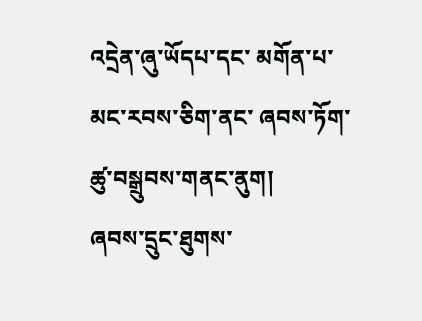འདྲེན་ཞུ་ཡོདཔ་དང་ མགོན་པ་མང་རབས་ཅིག་ནང་ ཞབས་ཏོག་ཚུ་བསྒྲུབས་གནང་ནུག།
ཞབས་དྲུང་ཐུགས་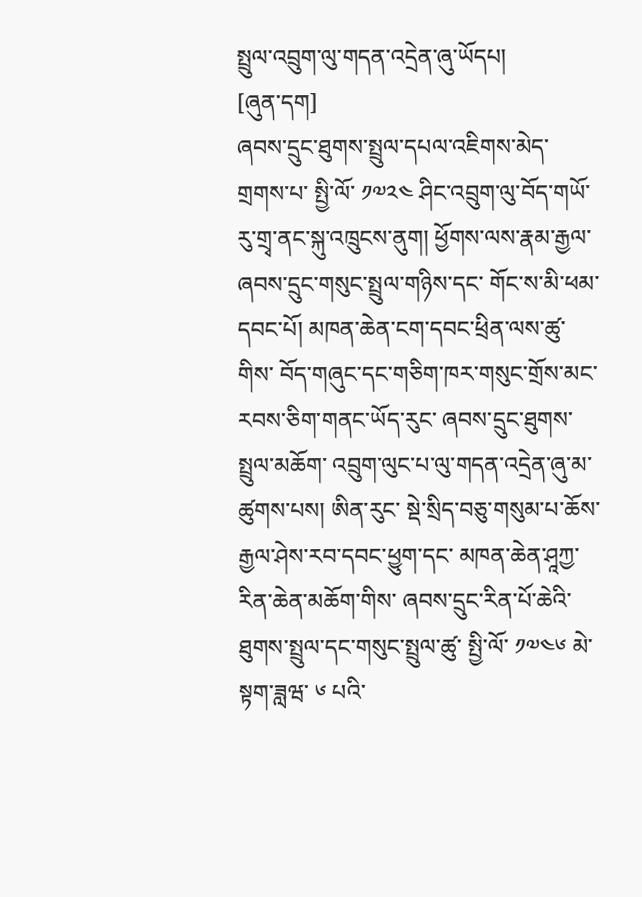སྤྲུལ་འབྲུག་ལུ་གདན་འདྲེན་ཞུ་ཡོདཔ།
[ཞུན་དག]
ཞབས་དྲུང་ཐུགས་སྤྲུལ་དཔལ་འཇིགས་མེད་གྲགས་པ་ སྤྱི་ལོ་ ༡༧༢༤ ཤིང་འབྲུག་ལུ་བོད་གཡོ་རུ་གྲྭ་ནང་སྐུ་འཁྲུངས་ནུག། ཕྱོགས་ལས་རྣམ་རྒྱལ་ཞབས་དྲུང་གསུང་སྤྲུལ་གཉིས་དང་ གོང་ས་མི་ཕམ་དབང་པོ། མཁན་ཆེན་ངག་དབང་ཕྲིན་ལས་ཚུ་གིས་ བོད་གཞུང་དང་གཅིག་ཁར་གསུང་གྲོས་མང་རབས་ཅིག་གནང་ཡོད་རུང་ ཞབས་དྲུང་ཐུགས་སྤྲུལ་མཆོག་ འབྲུག་ལུང་པ་ལུ་གདན་འདྲེན་ཞུ་མ་ཚུགས་པས། ཨིན་རུང་ སྡེ་སྲིད་བཅུ་གསུམ་པ་ཆོས་རྒྱལ་ཤེས་རབ་དབང་ཕྱུག་དང་ མཁན་ཆེན་ཤཱཀྱ་རིན་ཆེན་མཆོག་གིས་ ཞབས་དྲུང་རིན་པོ་ཆེའི་ཐུགས་སྤྲུལ་དང་གསུང་སྤྲུལ་ཚུ་ སྤྱི་ལོ་ ༡༧༤༦ མེ་སྟག་ཟླཝ་ ༦ པའི་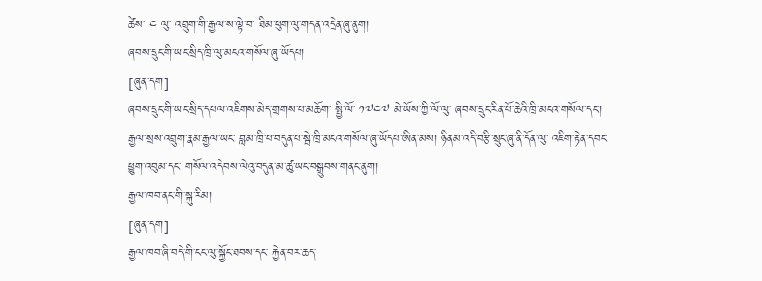ཚེས་ ༤ ལུ་ འབྲུག་གི་རྒྱལ་ས་ལྟེ་བ་ ཐིམ་ཕུག་ལུ་གདན་འདྲེན་ཞུ་ནུག།
ཞབས་དྲུང་གི་ཡང་སྲིད་ཁྲི་ལུ་མངའ་གསོལ་ཞུ་ཡོདཔ།
[ཞུན་དག]
ཞབས་དྲུང་གི་ཡང་སྲིད་དཔལ་འཇིགས་མེད་གྲགས་པ་མཆོག་ སྤྱི་ལོ་ ༡༧༤༧ མེ་ཡོས་ཀྱི་ལོ་ལུ་ ཞབས་དྲུང་རིན་པོ་ཆེའི་ཁྲི་མངའ་གསོལ་དང་། རྒྱལ་སྲས་འབྲུག་རྣམ་རྒྱལ་ཡང་ བླམ་ཁྲི་པ་བདུན་པ་སྦེ་ཁྲི་མངའ་གསོལ་ཞུ་ཡོདཔ་ཨིན་མས། ཉིནམ་འདི་བརྩི་སྲུང་ཞུ་ནི་དོན་ལུ་ འཇིག་རྟེན་དབང་ཕྱུག་འབུམ་དང་ གསོལ་འདེབས་ལེའུ་བདུན་མ་ཚུ་ཡང་བསྒྲུབས་གནང་ནུག།
རྒྱལ་ཁབ་ནང་གི་སྐུ་རིམ།
[ཞུན་དག]
རྒྱལ་ཁབ་ཞི་བདེ་གི་ངང་ལུ་སྐྱོང་ཐབས་དང་ རྐྱེན་བར་ཆད་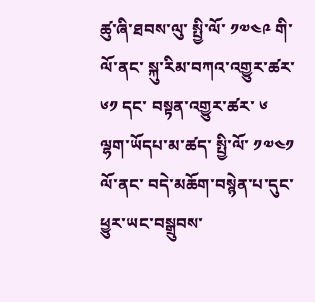ཚུ་ཞི་ཐབས་ལུ་ སྤྱི་ལོ་ ༡༧༤༩ གི་ལོ་ནང་ སྐུ་རིམ་བཀའ་འགྱུར་ཚར་ ༦༡ དང་ བསྟན་འགྱུར་ཚར་ ༦ ལྷག་ཡོདཔ་མ་ཚད་ སྤྱི་ལོ་ ༡༧༤༡ ལོ་ནང་ བདེ་མཆོག་བསྙེན་པ་དུང་ཕྱུར་ཡང་བསྒྲུབས་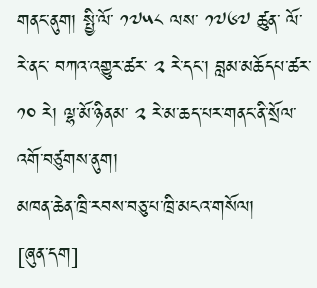གནང་ནུག། སྤྱི་ལོ་ ༡༧༥༨ ལས་ ༡༧༦༧ ཚུན་ ལོ་རེ་ནང་ བཀའ་འགྱུར་ཚར་ ༢ རེ་དང་། བླམ་མཆོདཔ་ཚར་ ༡༠ རེ། ལྷ་མོ་ཉིནམ་ ༢ རེ་མ་ཆད་པར་གནང་ནི་སྲོལ་འགོ་བཙུགས་ནུག།
མཁན་ཆེན་ཁྲི་རབས་བཅུ་པ་ཁྲི་མངའ་གསོལ།
[ཞུན་དག]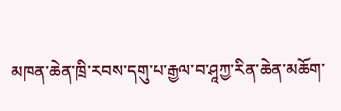མཁན་ཆེན་ཁྲི་རབས་དགུ་པ་རྒྱལ་བ་ཤཱཀྱ་རིན་ཆེན་མཆོག་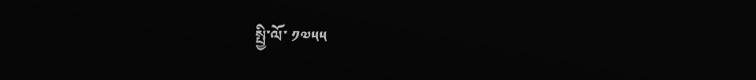སྤྱི་ལོ་ ༡༧༥༥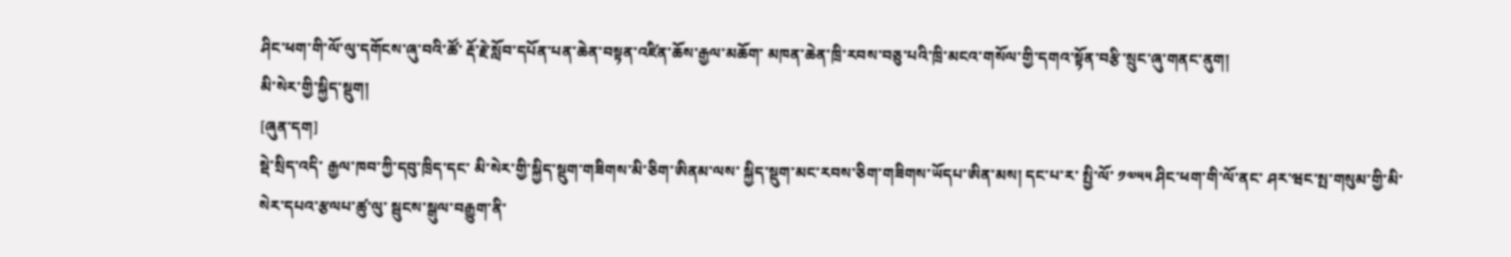ཤིང་ཕག་གི་ལོ་ལུ་དགོངས་ཞུ་བའི་ཚོ་ རྡོ་རྗེ་སློབ་དཔོན་པན་ཆེན་བསྟན་འཛིན་ཆོས་རྒྱལ་མཆོག་ མཁན་ཆེན་ཁྲི་རབས་བཅུ་པའི་ཁྲི་མངའ་གསོལ་གྱི་དགའ་སྟོན་བརྩི་སྲུང་ཞུ་གནང་ནུག།
མི་སེར་གྱི་སྐྱིད་སྡུག།
[ཞུན་དག]
སྡེ་སྲིད་འདི་ རྒྱལ་ཁབ་ཀྱི་དབུ་ཁྲིད་དང་ མི་སེར་གྱི་སྐྱིད་སྡུག་གཟིགས་མི་ཅིག་ཨིནམ་ལས་ སྐྱིད་སྡུག་མང་རབས་ཅིག་གཟིགས་ཡོདཔ་ཨིན་མས། དང་པ་ར་ སྤྱི་ལོ་ ༡༧༥༥ ཤིང་ཕག་གི་ལོ་ནང་ ཤར་ཝང་སྤ་གསུམ་གྱི་མི་སེར་དཔའ་རྩལཔ་ཚུ་ལུ་ སྦུངས་སྒུལ་བརྒྱུག་ནི་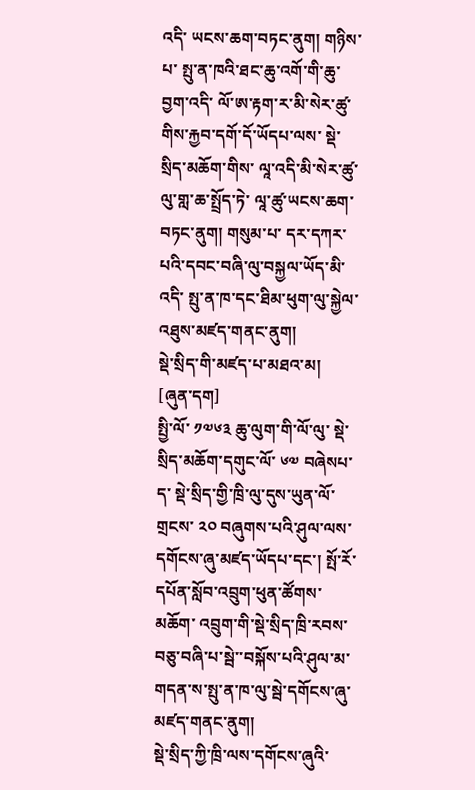འདི་ ཡངས་ཆག་བཏང་ནུག། གཉིས་པ་ སྤུ་ན་ཁའི་ཐང་ཆུ་འགོ་གི་ཆུ་བྱག་འདི་ ལོ་ཨ་རྟག་ར་མི་སེར་ཚུ་གིས་རྐྱབ་དགོ་དོ་ཡོདཔ་ལས་ སྡེ་སྲིད་མཆོག་གིས་ ལཱ་འདི་མི་སེར་ཚུ་ལུ་གླ་ཆ་སྤྲོད་ཏེ་ ལཱ་ཚུ་ཡངས་ཆག་བཏང་ནུག། གསུམ་པ་ དར་དཀར་པའི་དབང་བཞི་ལུ་བསྐྱལ་ཡོད་མི་འདི་ སྤུ་ན་ཁ་དང་ཐིམ་ཕུག་ལུ་སྐྱེལ་འཐུས་མཛད་གནང་ནུག།
སྡེ་སྲིད་གི་མཛད་པ་མཐའ་མ།
[ཞུན་དག]
སྤྱི་ལོ་ ༡༧༦༣ ཆུ་ལུག་གི་ལོ་ལུ་ སྡེ་སྲིད་མཆོག་དགུང་ལོ་ ༦༧ བཞེསཔ་ད་ སྡེ་སྲིད་གྱི་ཁྲི་ལུ་དུས་ཡུན་ལོ་གྲངས་ ༢༠ བཞུགས་པའི་ཤུལ་ལས་ དགོངས་ཞུ་མཛད་ཡོདཔ་དང་། སྤོ་རོ་དཔོན་སློབ་འབྲུག་ཕུན་ཚོགས་མཆོག་ འབྲུག་གི་སྡེ་སྲིད་ཁྲི་རབས་བཅུ་བཞི་པ་སྦེ་་བསྐོས་པའི་ཤུལ་མ་ གདན་ས་སྤུ་ན་ཁ་ལུ་སྦེ་དགོངས་ཞུ་མཛད་གནང་ནུག།
སྡེ་སྲིད་ཀྱི་ཁྲི་ལས་དགོངས་ཞུའི་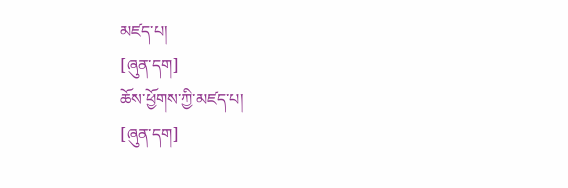མཛད་པ།
[ཞུན་དག]
ཆོས་ཕྱོགས་ཀྱི་མཛད་པ།
[ཞུན་དག]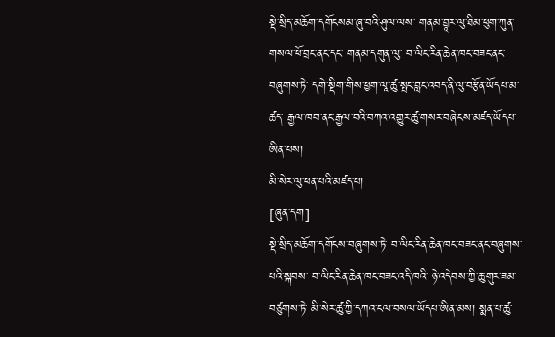སྡེ་སྲིད་མཆོག་དགོངསམ་ཞུ་བའི་ཤུལ་ལས་ གནམ་བྱཱར་ལུ་ཐིམ་ཕུག་ཀུན་གསལ་ཕོ་བྲང་ནང་དང་ གནམ་དགུན་ལུ་ བ་ལིང་རིན་ཆེན་ཁང་བཟང་ནང་བཞུགས་ཏེ་ དགེ་སྡིག་གིས་ཕྱག་ལཱ་ཚུ་སྤང་བླང་འབད་ནི་ལུ་བརྩོན་ཡོདཔ་མ་ཚད་ རྒྱལ་ཁབ་ནང་རྒྱལ་བའི་བཀའ་འགྱུར་ཚུ་གསར་བཞེངས་མཛད་ཡོདཔ་ཨིན་པས།
མི་སེར་ལུ་ཕན་པའི་མཛད་པ།
[ཞུན་དག]
སྡེ་སྲིད་མཆོག་དགོངས་བཞུགས་ཏེ་ བ་ལིང་རིན་ཆེན་ཁང་བཟང་ནང་བཞུགས་པའི་སྐབས་ བ་ལིང་རིན་ཆེན་ཁང་བཟང་འདི་ཁའི་ ཉེ་འདེབས་ཀྱི་ཆུ་གུར་ཟམ་བཙུགས་ཏེ་ མི་སེར་ཚུ་ཀྱི་དཀའ་ངལ་བསལ་ཡོདཔ་ཨིན་མས། སྨན་པ་ཚུ་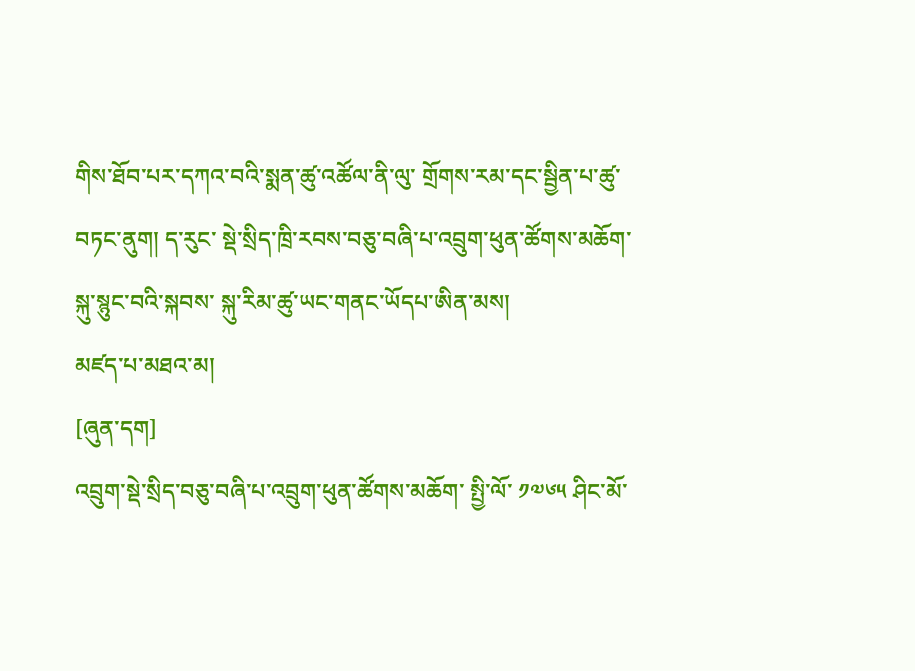གིས་ཐོབ་པར་དཀའ་བའི་སྨན་ཚུ་འཚོལ་ནི་ལུ་ གྲོགས་རམ་དང་སྦྱིན་པ་ཚུ་བཏང་ནུག། ད་རུང་ སྡེ་སྲིད་ཁྲི་རབས་བཅུ་བཞི་པ་འབྲུག་ཕུན་ཚོགས་མཆོག་ སྐུ་སྙུང་བའི་སྐབས་ སྐུ་རིམ་ཚུ་ཡང་གནང་ཡོདཔ་ཨིན་མས།
མཛད་པ་མཐའ་མ།
[ཞུན་དག]
འབྲུག་སྡེ་སྲིད་བཅུ་བཞི་པ་འབྲུག་ཕུན་ཚོགས་མཆོག་ སྤྱི་ལོ་ ༡༧༦༥ ཤིང་མོ་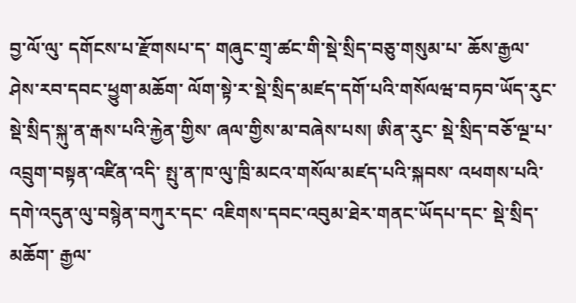བྱ་ལོ་ལུ་ དགོངས་པ་རྫོགསཔ་ད་ གཞུང་གྲྭ་ཚང་གི་སྡེ་སྲིད་བཅུ་གསུམ་པ་ ཆོས་རྒྱལ་ཤེས་རབ་དབང་ཕྱུག་མཆོག་ ལོག་སྟེ་ར་སྡེ་སྲིད་མཛད་དགོ་པའི་གསོལཝ་བཏབ་ཡོད་རུང་ སྡེ་སྲིད་སྐུ་ན་རྒས་པའི་རྐྱེན་གྱིས་ ཞལ་གྱིས་མ་བཞེས་པས། ཨིན་རུང་ སྡེ་སྲིད་བཅོ་ལྔ་པ་འབྲུག་བསྟན་འཛིན་འདི་ སྤུ་ན་ཁ་ལུ་ཁྲི་མངའ་གསོལ་མཛད་པའི་སྐབས་ འཕགས་པའི་དགེ་འདུན་ལུ་བསྙེན་བཀུར་དང་ འཇིགས་དབང་འབུམ་ཐེར་གནང་ཡོདཔ་དང་ སྡེ་སྲིད་མཆོག་ རྒྱལ་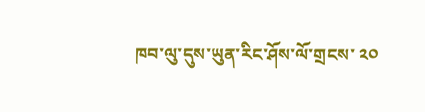ཁབ་ལུ་དུས་ཡུན་རིང་ཤོས་ལོ་གྲངས་ ༢༠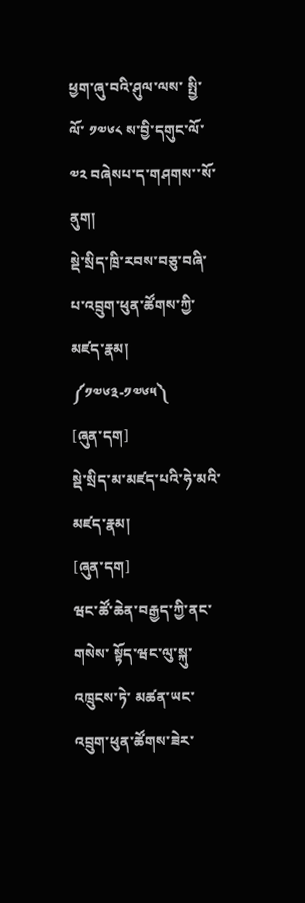ཕྱག་ཞུ་བའི་ཤུལ་ལས་ སྤྱི་ལོ་ ༡༧༦༨ ས་བྱི་དགུང་ལོ་ ༧༢ བཞེསཔ་ད་གཤགས་་སོ་ནུག།
སྡེ་སྲིད་ཁྲི་རབས་བཅུ་བཞི་པ་འབྲུག་ཕུན་ཚོགས་ཀྱི་མཛད་རྣམ། ༼༡༧༦༣-༡༧༦༥༽
[ཞུན་དག]
སྡེ་སྲིད་མ་མཛད་པའི་ཧེ་མའི་མཛད་རྣམ།
[ཞུན་དག]
ཝང་ཚོ་ཆེན་བརྒྱད་ཀྱི་ནང་གསེས་ སྟོད་ཝང་ལུ་སྐུ་འཁྲུངས་ཏེ་ མཚན་ཡང་འབྲུག་ཕུན་ཚོགས་ཟེར་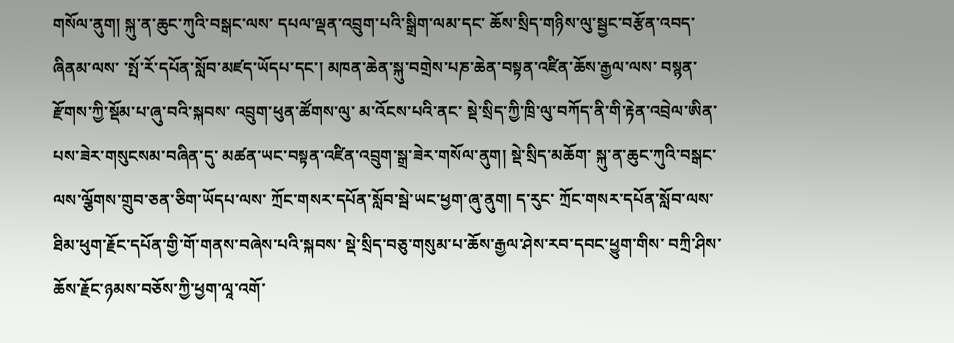གསོལ་ནུག། སྐུ་ན་ཆུང་ཀུའི་བསྒང་ལས་ དཔལ་ལྡན་འབྲུག་པའི་སྒྲིག་ལམ་དང་ ཆོས་སྲིད་གཉིས་ལུ་སྦྱང་བརྩོན་འབད་ཞིནམ་ལས་ ་སྤོ་རོ་དཔོན་སློབ་མཛད་ཡོདཔ་དང་། མཁན་ཆེན་སྐུ་བགྲེས་པཎ་ཆེན་བསྟན་འཛིན་ཆོས་རྒྱལ་ལས་ བསྙན་རྫོགས་ཀྱི་སྡོམ་པ་ཞུ་བའི་སྐབས་ འབྲུག་ཕུན་ཚོགས་ལུ་ མ་འོངས་པའི་ནང་ སྡེ་སྲིད་ཀྱི་ཁྲི་ལུ་བཀོད་ནི་གི་རྟེན་འབྲེལ་ཨིན་པས་ཟེར་གསུངསམ་བཞིན་དུ་ མཚན་ཡང་བསྟན་འཛིན་འབྲུག་སྒྲ་ཟེར་གསོལ་ནུག། སྡེ་སྲིད་མཆོག་ སྐུ་ན་ཆུང་ཀུའི་བསྒང་ལས་ལྕོགས་གྲུབ་ཅན་ཅིག་ཡོདཔ་ལས་ ཀྲོང་གསར་དཔོན་སློབ་སྦེ་ཡང་ཕྱག་ཞུ་ནུག། ད་རུང་ ཀྲོང་གསར་དཔོན་སློབ་ལས་ ཐིམ་ཕུག་རྗོང་དཔོན་གྱི་གོ་གནས་བཞེས་པའི་སྐབས་ སྡེ་སྲིད་བཅུ་གསུམ་པ་ཆོས་རྒྱལ་ཤེས་རབ་དབང་ཕྱུག་གིས་ བཀྲི་ཤིས་ཆོས་རྗོང་ཉམས་བཅོས་ཀྱི་ཕྱག་ལཱ་འགོ་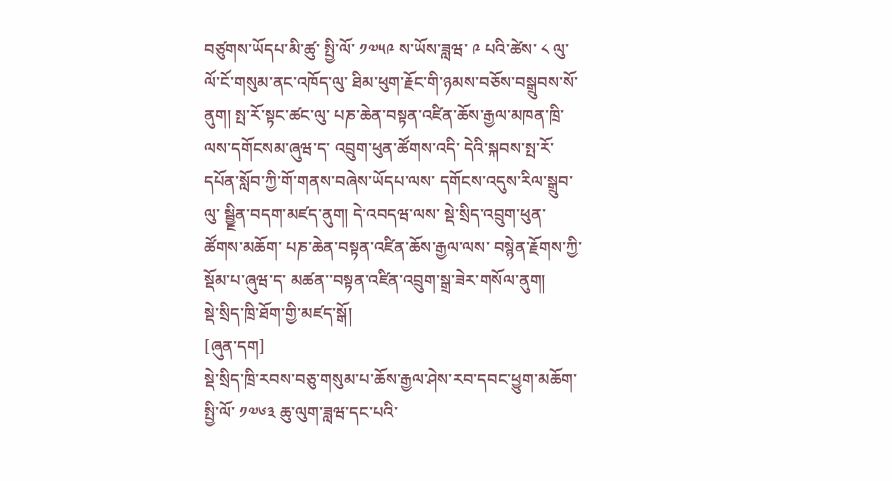བཙུགས་ཡོདཔ་མི་ཚུ་ སྤྱི་ལོ་ ༡༧༥༩ ས་ཡོས་ཟླཝ་ ༩ པའི་ཚེས་ ༨ ལུ་ ལོ་ངོ་གསུམ་ནང་འཁོད་ལུ་ ཐིམ་ཕུག་རྗོང་གི་ཉམས་བཅོས་བསྒྲུབས་སོ་ནུག། སྤ་རོ་སྟང་ཚང་ལུ་ པཎ་ཆེན་བསྟན་འཛིན་ཆོས་རྒྱལ་མཁན་ཁྲི་ལས་དགོངསམ་ཞུཝ་ད་ འབྲུག་ཕུན་ཚོགས་འདི་ དེའི་སྐབས་སྤ་རོ་དཔོན་སློབ་ཀྱི་གོ་གནས་བཞེས་ཡོདཔ་ལས་ དགོངས་འདུས་རིལ་སྒྲུབ་ལུ་ སྦྱྔིན་བདག་མཛད་ནུག། དེ་འབདཝ་ལས་ སྡེ་སྲིད་འབྲུག་ཕུན་ཚོགས་མཆོག་ པཎ་ཆེན་བསྟན་འཛིན་ཆོས་རྒྱལ་ལས་ བསྙེན་རྗོགས་ཀྱི་སྡོམ་པ་ཞུཝ་ད་ མཚན་་བསྟན་འཛིན་འབྲུག་སྒྲ་ཟེར་གསོལ་ནུག།
སྡེ་སྲིད་ཁྲི་ཐོག་གྱི་མཛད་སྒོ།
[ཞུན་དག]
སྡེ་སྲིད་ཁྲི་རབས་བཅུ་གསུམ་པ་ཆོས་རྒྱལ་ཤེས་རབ་དབང་ཕྱུག་མཆོག་ སྤྱི་ལོ་ ༡༧༦༣ ཆུ་ལུག་ཟླཝ་དང་པའི་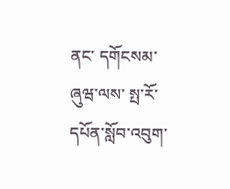ནང་ དགོངསམ་ཞུཝ་ལས་ སྤ་རོ་དཔོན་སློབ་འབུག་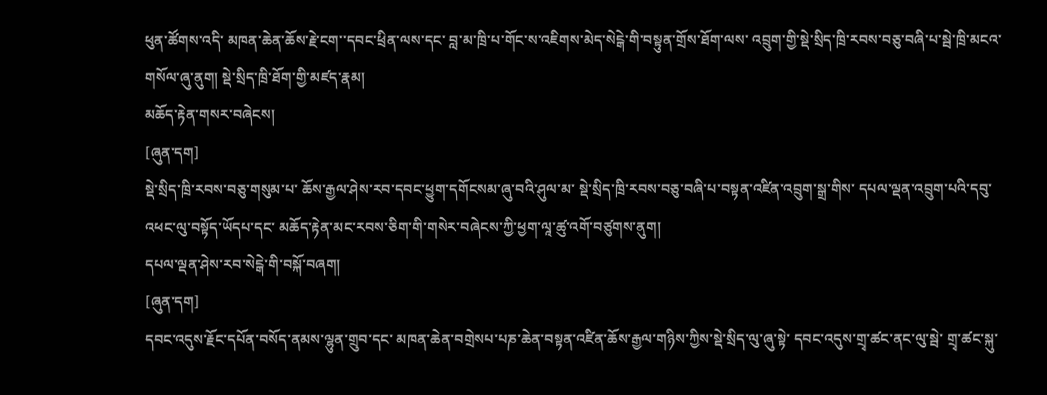ཕུན་ཚོགས་འདི་ མཁན་ཆེན་ཆོས་རྗེ་ངག་་དབང་ཕྲིན་ལས་དང་ བླ་མ་ཁྲི་པ་གོང་ས་འཇིགས་མེད་སེངྒེ་གི་བསྟུན་གྲོས་ཐོག་ལས་ འབྲུག་གྱི་སྡེ་སྲིད་ཁྲི་རབས་བཅུ་བཞི་པ་སྦེ་ཁྲི་མངའ་གསོལ་ཞུ་ནུག། སྡེ་སྲིད་ཁྲི་ཐོག་གྱི་མཛད་རྣམ།
མཆོད་རྟེན་གསར་བཞེངས།
[ཞུན་དག]
སྡེ་སྲིད་ཁྲི་རབས་བཅུ་གསུམ་པ་ ཆོས་རྒྱལ་ཤེས་རབ་དབང་ཕྱུག་དགོངསམ་ཞུ་བའི་ཤུལ་མ་ སྡེ་སྲིད་ཁྲི་རབས་བཅུ་བཞི་པ་བསྟན་འཛིན་འབྲུག་སྒྲ་གིས་ དཔལ་ལྡན་འབྲུག་པའི་དབུ་འཕང་ལུ་བསྟོད་ཡོདཔ་དང་ མཆོད་རྟེན་མང་རབས་ཅིག་གི་གསེར་བཞེངས་ཀྱི་ཕྱག་ལཱ་ཚུ་འགོ་བཙུགས་ནུག།
དཔལ་ལྡན་ཤེས་རབ་སེངྒེ་གི་བསྐོ་བཞག།
[ཞུན་དག]
དབང་འདུས་རྗོང་དཔོན་བསོད་ནམས་ལྷུན་གྲུབ་དང་ མཁན་ཆེན་བགྲེསཔ་པཎ་ཆེན་བསྟན་འཛིན་ཆོས་རྒྱལ་གཉིས་ཀྱིས་སྡེ་སྲིད་ལུ་ཞུ་སྟེ་ དབང་འདུས་གྲྭ་ཚང་ནང་ལུ་སྦེ་ གྲྭ་ཚང་སྐུ་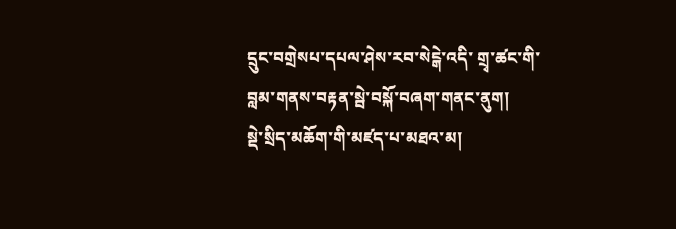དྲུང་བགྲེསཔ་དཔལ་ཤེས་རབ་སེངྒེ་འདི་ གྲྭ་ཚང་གི་བླམ་གནས་བརྟན་སྦེ་བསྐོ་བཞག་གནང་ནུག།
སྡེ་སྲིད་མཆོག་གི་མཛད་པ་མཐའ་མ།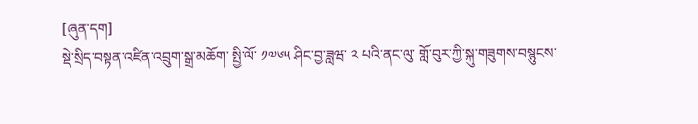[ཞུན་དག]
སྡེ་སྲིད་བསྟན་འཛིན་འབྲུག་སྒྲ་མཆོག་ སྤྱི་ལོ་ ༡༧༦༥ ཤིང་བྱ་ཟླཝ་ ༢ པའི་ནང་ལུ་ གློ་བུར་ཀྱི་སྐུ་གཟུགས་བསྙུངས་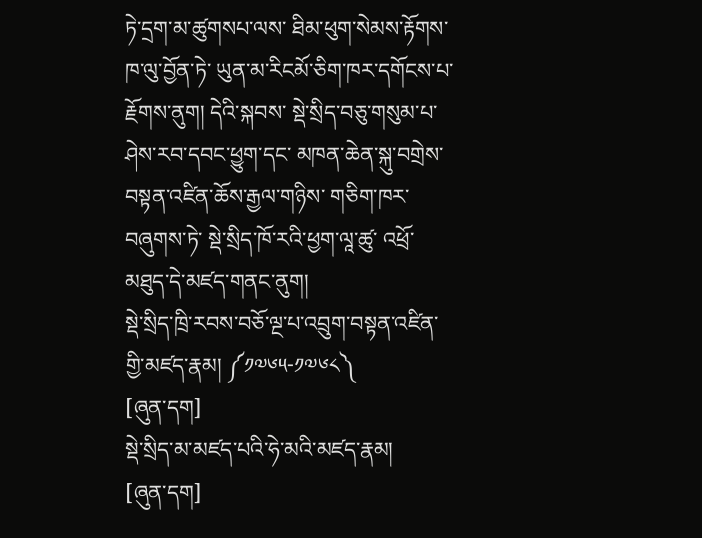ཏེ་དྲག་མ་ཚུགསཔ་ལས་ ཐིམ་ཕུག་སེམས་རྟོགས་ཁ་ལུ་བྱོན་ཏེ་ ཡུན་མ་རིངམོ་ཅིག་ཁར་དགོངས་པ་རྗོགས་ནུག། དེའི་སྐབས་ སྡེ་སྲིད་བཅུ་གསུམ་པ་ཤེས་རབ་དབང་ཕྱུག་དང་ མཁན་ཆེན་སྐུ་བགྲེས་བསྟན་འཛིན་ཆོས་རྒྱལ་གཉིས་ གཅིག་ཁར་བཞུགས་ཏེ་ སྡེ་སྲིད་ཁོ་རའི་ཕྱག་ལཱ་ཚུ་ འཕྲོ་མཐུད་དེ་མཛད་གནང་ནུག།
སྡེ་སྲིད་ཁྲི་རབས་བཅོ་ལྔ་པ་འབྲུག་བསྟན་འཛིན་གྱི་མཛད་རྣམ། ༼༡༧༦༥-༡༧༦༨༽
[ཞུན་དག]
སྡེ་སྲིད་མ་མཛད་པའི་ཧེ་མའི་མཛད་རྣམ།
[ཞུན་དག]